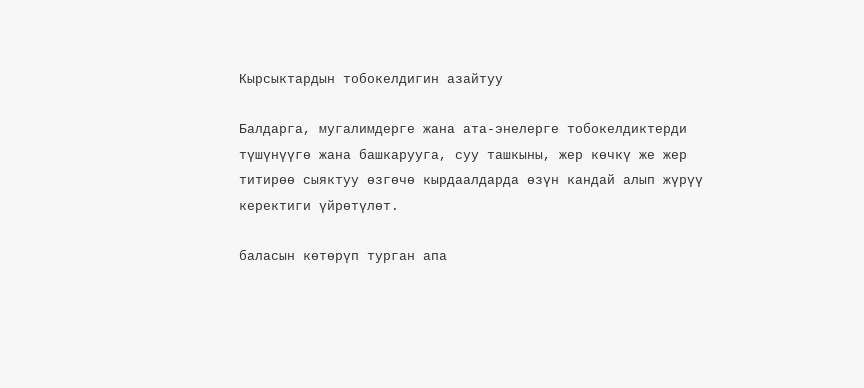Кырсыктардын тобокелдигин азайтуу

Балдарга, мугалимдерге жана ата-энелерге тобокелдиктерди түшүнүүгө жана башкарууга, суу ташкыны, жер көчкү же жер титирөө сыяктуу өзгөчө кырдаалдарда өзүн кандай алып жүрүү керектиги үйрөтүлөт.

баласын көтөрүп турган апа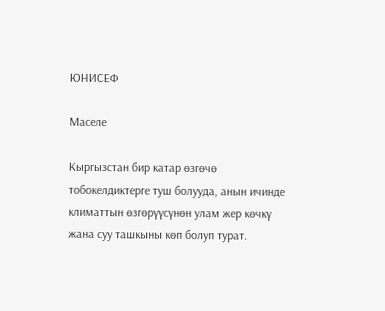ЮНИСЕФ

Маселе

Кыргызстан бир катар өзгөчө тобокелдиктерге туш болууда, анын ичинде климаттын өзгөрүүсүнөн улам жер көчкү жана суу ташкыны көп болуп турат.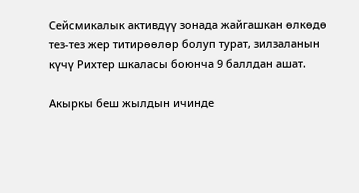Сейсмикалык активдүү зонада жайгашкан өлкөдө тез-тез жер титирөөлөр болуп турат, зилзаланын күчү Рихтер шкаласы боюнча 9 баллдан ашат.

Акыркы беш жылдын ичинде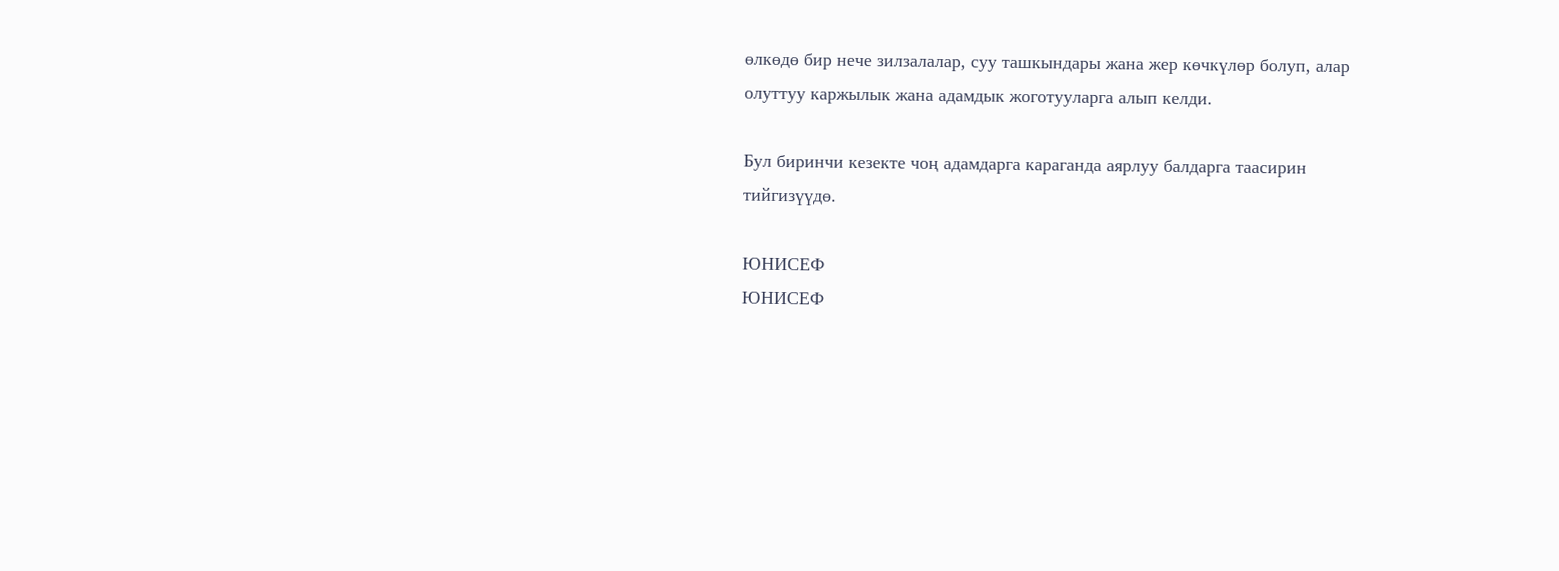өлкөдө бир нече зилзалалар, суу ташкындары жана жер көчкүлөр болуп, алар олуттуу каржылык жана адамдык жоготууларга алып келди.

Бул биринчи кезекте чоң адамдарга караганда аярлуу балдарга таасирин тийгизүүдө.

ЮНИСЕФ
ЮНИСЕФ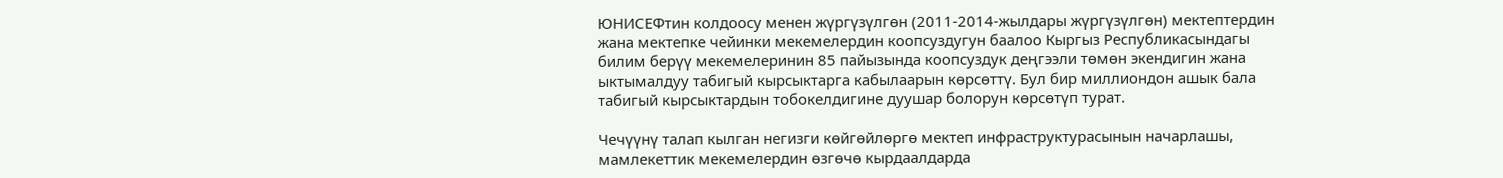ЮНИСЕФтин колдоосу менен жүргүзүлгөн (2011-2014-жылдары жүргүзүлгөн) мектептердин жана мектепке чейинки мекемелердин коопсуздугун баалоо Кыргыз Республикасындагы билим берүү мекемелеринин 85 пайызында коопсуздук деңгээли төмөн экендигин жана ыктымалдуу табигый кырсыктарга кабылаарын көрсөттү. Бул бир миллиондон ашык бала табигый кырсыктардын тобокелдигине дуушар болорун көрсөтүп турат.

Чечүүнү талап кылган негизги көйгөйлөргө мектеп инфраструктурасынын начарлашы, мамлекеттик мекемелердин өзгөчө кырдаалдарда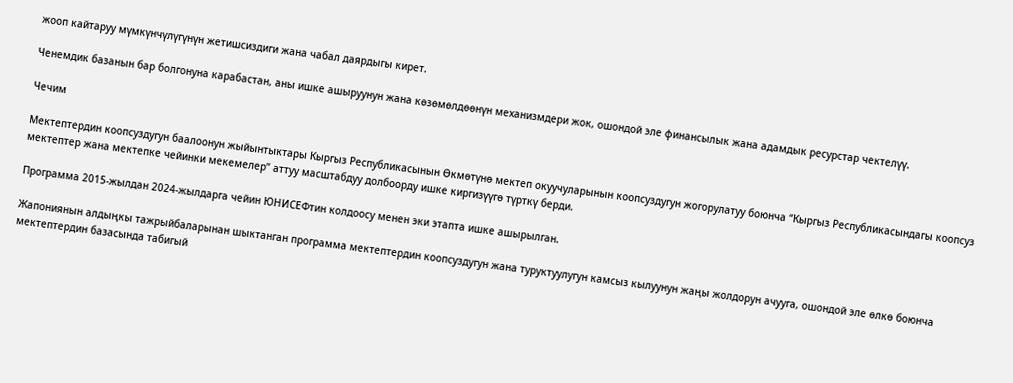жооп кайтаруу мүмкүнчүлүгүнүн жетишсиздиги жана чабал даярдыгы кирет.

Ченемдик базанын бар болгонуна карабастан, аны ишке ашыруунун жана көзөмөлдөөнүн механизмдери жок, ошондой эле финансылык жана адамдык ресурстар чектелүү.

Чечим

Мектептердин коопсуздугун баалоонун жыйынтыктары Кыргыз Республикасынын Өкмөтүнө мектеп окуучуларынын коопсуздугун жогорулатуу боюнча “Кыргыз Республикасындагы коопсуз мектептер жана мектепке чейинки мекемелер” аттуу масштабдуу долбоорду ишке киргизүүгө түрткү берди.

Программа 2015-жылдан 2024-жылдарга чейин ЮНИСЕФтин колдоосу менен эки этапта ишке ашырылган.

Жапониянын алдыңкы тажрыйбаларынан шыктанган программа мектептердин коопсуздугун жана туруктуулугун камсыз кылуунун жаңы жолдорун ачууга, ошондой эле өлкө боюнча мектептердин базасында табигый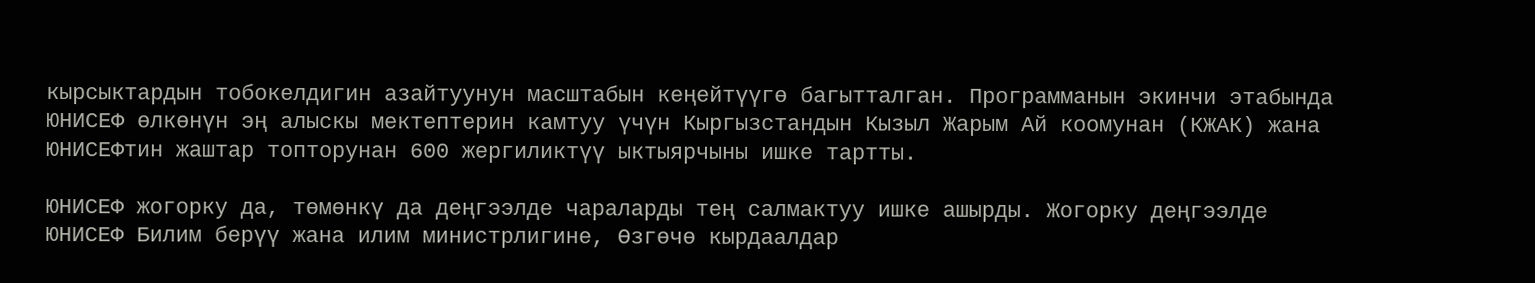кырсыктардын тобокелдигин азайтуунун масштабын кеңейтүүгө багытталган. Программанын экинчи этабында ЮНИСЕФ өлкөнүн эң алыскы мектептерин камтуу үчүн Кыргызстандын Кызыл Жарым Ай коомунан (КЖАК) жана ЮНИСЕФтин жаштар топторунан 600 жергиликтүү ыктыярчыны ишке тартты.

ЮНИСЕФ жогорку да, төмөнкү да деңгээлде чараларды тең салмактуу ишке ашырды. Жогорку деңгээлде ЮНИСЕФ Билим берүү жана илим министрлигине, Өзгөчө кырдаалдар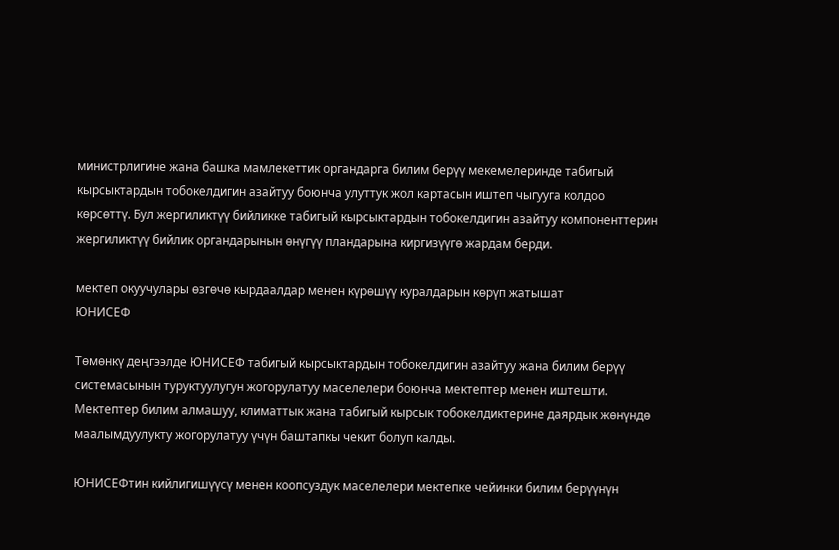министрлигине жана башка мамлекеттик органдарга билим берүү мекемелеринде табигый кырсыктардын тобокелдигин азайтуу боюнча улуттук жол картасын иштеп чыгууга колдоо көрсөттү. Бул жергиликтүү бийликке табигый кырсыктардын тобокелдигин азайтуу компоненттерин жергиликтүү бийлик органдарынын өнүгүү пландарына киргизүүгө жардам берди.

мектеп окуучулары өзгөчө кырдаалдар менен күрөшүү куралдарын көрүп жатышат
ЮНИСЕФ

Төмөнкү деңгээлде ЮНИСЕФ табигый кырсыктардын тобокелдигин азайтуу жана билим берүү системасынын туруктуулугун жогорулатуу маселелери боюнча мектептер менен иштешти. Мектептер билим алмашуу, климаттык жана табигый кырсык тобокелдиктерине даярдык жөнүндө маалымдуулукту жогорулатуу үчүн баштапкы чекит болуп калды.

ЮНИСЕФтин кийлигишүүсү менен коопсуздук маселелери мектепке чейинки билим берүүнүн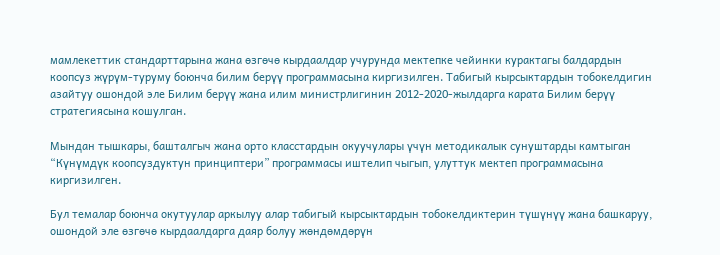мамлекеттик стандарттарына жана өзгөчө кырдаалдар учурунда мектепке чейинки курактагы балдардын коопсуз жүрүм-туруму боюнча билим берүү программасына киргизилген. Табигый кырсыктардын тобокелдигин азайтуу ошондой эле Билим берүү жана илим министрлигинин 2012-2020-жылдарга карата Билим берүү стратегиясына кошулган.

Мындан тышкары, башталгыч жана орто класстардын окуучулары үчүн методикалык сунуштарды камтыган “Күнүмдүк коопсуздуктун принциптери” программасы иштелип чыгып, улуттук мектеп программасына киргизилген.

Бул темалар боюнча окутуулар аркылуу алар табигый кырсыктардын тобокелдиктерин түшүнүү жана башкаруу, ошондой эле өзгөчө кырдаалдарга даяр болуу жөндөмдөрүн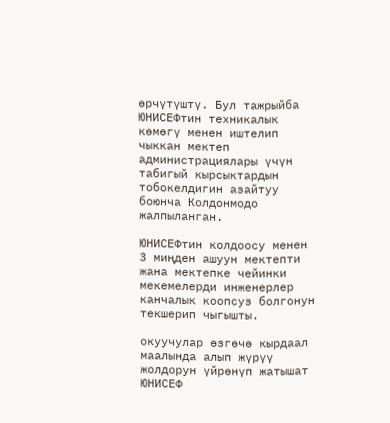өрчүтүштү. Бул тажрыйба ЮНИСЕФтин техникалык көмөгү менен иштелип чыккан мектеп администрациялары үчүн табигый кырсыктардын тобокелдигин азайтуу боюнча Колдонмодо жалпыланган.

ЮНИСЕФтин колдоосу менен 3 миңден ашуун мектепти жана мектепке чейинки мекемелерди инженерлер канчалык коопсуз болгонун текшерип чыгышты.

окуучулар өзгөчө кырдаал маалында алып жүрүү жолдорун үйрөнүп жатышат
ЮНИСЕФ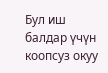Бул иш балдар үчүн коопсуз окуу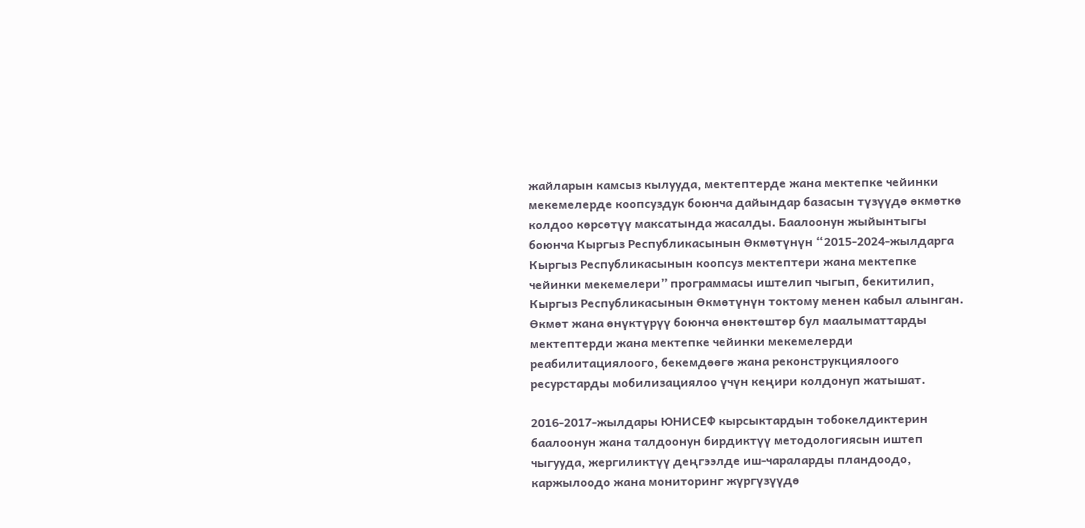жайларын камсыз кылууда, мектептерде жана мектепке чейинки мекемелерде коопсуздук боюнча дайындар базасын түзүүдө өкмөткө колдоо көрсөтүү максатында жасалды. Баалоонун жыйынтыгы боюнча Кыргыз Республикасынын Өкмөтүнүн “2015-2024-жылдарга Кыргыз Республикасынын коопсуз мектептери жана мектепке чейинки мекемелери” программасы иштелип чыгып, бекитилип, Кыргыз Республикасынын Өкмөтүнүн токтому менен кабыл алынган. Өкмөт жана өнүктүрүү боюнча өнөктөштөр бул маалыматтарды мектептерди жана мектепке чейинки мекемелерди реабилитациялоого, бекемдөөгө жана реконструкциялоого ресурстарды мобилизациялоо үчүн кеңири колдонуп жатышат.

2016-2017-жылдары ЮНИСЕФ кырсыктардын тобокелдиктерин баалоонун жана талдоонун бирдиктүү методологиясын иштеп чыгууда, жергиликтүү деңгээлде иш-чараларды пландоодо, каржылоодо жана мониторинг жүргүзүүдө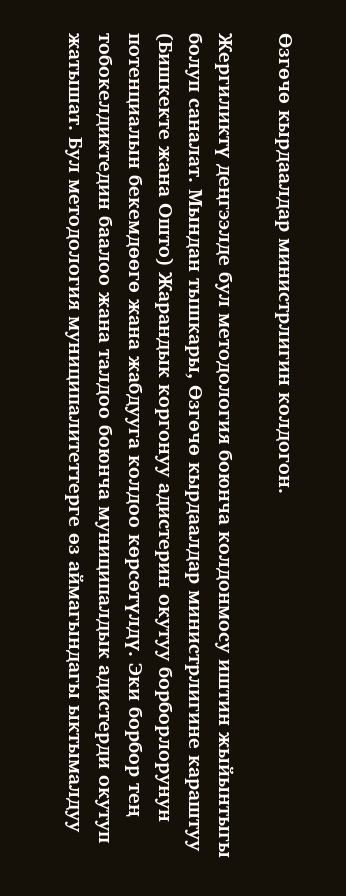Өзгөчө кырдаалдар министрлигин колдогон.

Жергиликтү деңгээлде бул методология боюнча колдонмосу иштин жыйынтыгы болуп саналат. Мындан тышкары, Өзгөчө кырдаалдар министрлигине караштуу (Бишкекте жана Ошто) Жарандык коргонуу адистерин окутуу борборлорунун потенциалын бекемдөөгө жана жабдууга колдоо көрсөтүлдү. Эки борбор тең тобокелдиктедин баалоо жана талдоо боюнча муниципалдык адистерди окутуп жатышат. Бул методология муниципалитеттерге өз аймагындагы ыктымалдуу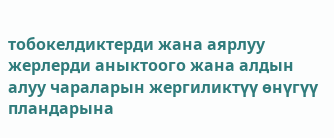тобокелдиктерди жана аярлуу жерлерди аныктоого жана алдын алуу чараларын жергиликтүү өнүгүү пландарына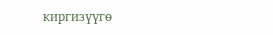киргизүүгө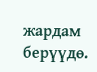жардам берүүдө.